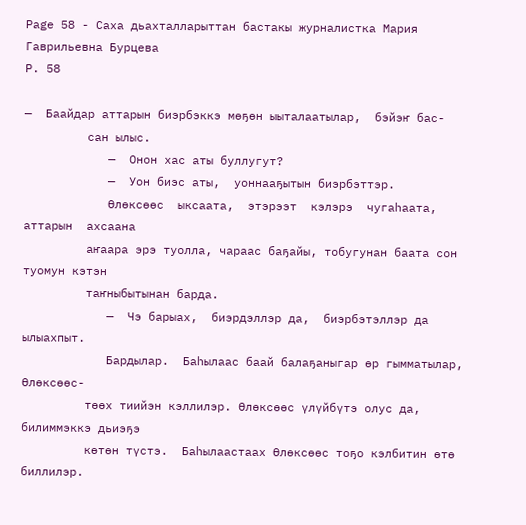Page 58 - Саха дьахталларыттан бастакы журналистка Мария Гаврильевна Бурцева
P. 58

—  Баайдар аттарын биэрбэккэ мөҕөн ыыталаатылар,  бэйэҥ бас-
         сан ылыс.
            —  Онон хас аты буллугут?
            —  Уон биэс аты,  уоннааҕытын биэрбэттэр.
            Өлөксөөс  ыксаата,  этэрээт  кэлэрэ  чугаһаата,  аттарын  ахсаана
         аҥаара эрэ туолла, чараас баҕайы, тобугунан баата сон туомун кэтэн
         таҥныбытынан барда.
            —  Чэ барыах,  биэрдэллэр да,  биэрбэтэллэр да  ылыахпыт.
            Бардылар.  Баһылаас баай балаҕаныгар өр гымматылар, Өлөксөөс-
         төөх тиийэн кэллилэр. Өлөксөөс үлүйбүтэ олус да, билиммэккэ дьиэҕэ
         көтөн түстэ.  Баһылаастаах Өлөксөөс тоҕо кэлбитин өтө биллилэр.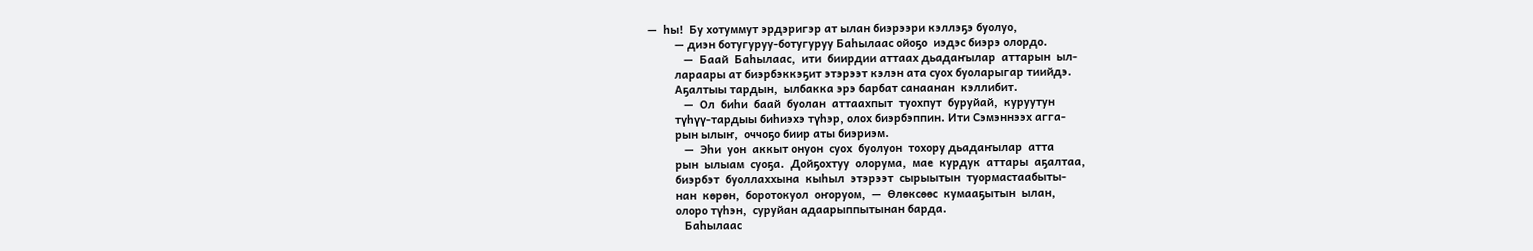—  һы!  Бу хотуммут эрдэригэр ат ылан биэрээри кэллэҕэ буолуо,
         — диэн ботугуруу-ботугуруу Баһылаас ойоҕо  иэдэс биэрэ олордо.
            —  Баай  Баһылаас,  ити  биирдии аттаах дьадаҥылар  аттарын  ыл-
         лараары ат биэрбэккэҕит этэрээт кэлэн ата суох буоларыгар тиийдэ.
         Аҕалтыы тардын,  ылбакка эрэ барбат санаанан  кэллибит.
            —  Ол  биһи  баай  буолан  аттаахпыт  туохпут  буруйай,  куруутун
         түһүү-тардыы биһиэхэ түһэр, олох биэрбэппин. Ити Сэмэннээх агга-
         рын ылыҥ,  оччоҕо биир аты биэриэм.
            —  Эһи  уон  аккыт онуон  суох  буолуон  тохору дьадаҥылар  атта
         рын  ылыам  суоҕа.  Дойҕохтуу  олорума,  мае  курдук  аттары  аҕалтаа,
         биэрбэт  буоллаххына  кыһыл  этэрээт  сырыытын  туормастаабыты-
         нан  көрөн,  боротокуол  оҥоруом,  —  Өлөксөөс  кумааҕытын  ылан,
         олоро түһэн,  суруйан адаарыппытынан барда.
            Баһылаас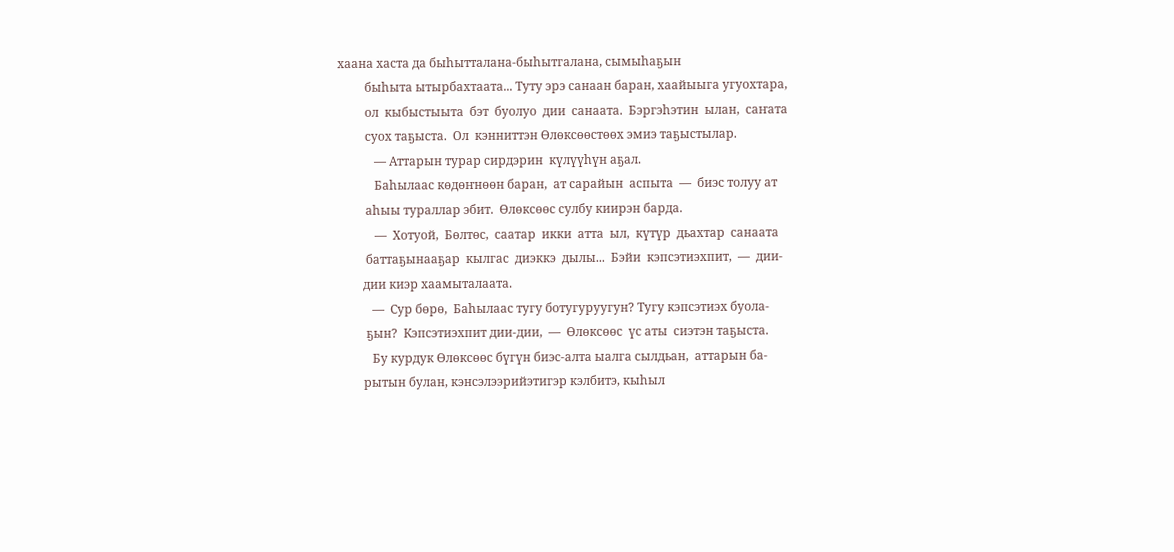хаана хаста да быһытталана-быһытгалана, сымыһаҕын
         быһыта ытырбахтаата... Туту эрэ санаан баран, хаайыыга угуохтара,
         ол  кыбыстыыта  бэт  буолуо  дии  санаата.  Бэргэһэтин  ылан,  саҥата
         суох таҕыста.  Ол  кэнниттэн Өлөксөөстөөх эмиэ таҕыстылар.
            — Аттарын турар сирдэрин  күлүүһүн аҕал.
            Баһылаас көдөҥнөөн баран,  ат сарайын  аспыта  —  биэс толуу ат
         аһыы тураллар эбит.  Өлөксөөс сулбу киирэн барда.
            —  Хотуой,  Бөлтөс,  саатар  икки  атта  ыл,  күтүр  дьахтар  санаата
         баттаҕынааҕар  кылгас  диэккэ  дылы...  Бэйи  кэпсэтиэхпит,  —  дии-
        дии киэр хаамыталаата.
           —  Сур бөрө,  Баһылаас тугу ботугуруугун? Тугу кэпсэтиэх буола-
         ҕын?  Кэпсэтиэхпит дии-дии,  —  Өлөксөөс  үс аты  сиэтэн таҕыста.
           Бу курдук Өлөксөөс бүгүн биэс-алта ыалга сылдьан,  аттарын ба-
        рытын булан, кэнсэлээрийэтигэр кэлбитэ, кыһыл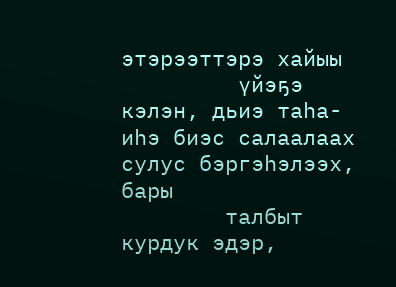этэрээттэрэ хайыы
         үйэҕэ кэлэн, дьиэ таһа-иһэ биэс салаалаах сулус бэргэһэлээх,  бары
        талбыт курдук эдэр,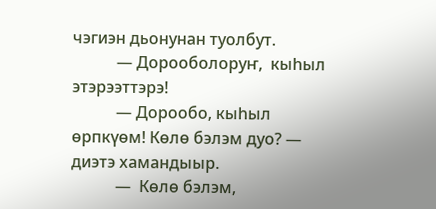чэгиэн дьонунан туолбут.
           — Дорооболоруҥ,  кыһыл  этэрээттэрэ!
           — Дорообо, кыһыл өрпкүөм! Көлө бэлэм дуо? — диэтэ хамандыыр.
           —  Көлө бэлэм,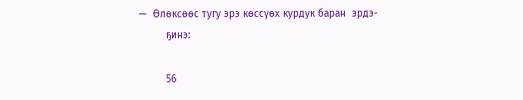—  Өлөксөөс тугу эрэ көссүөх курдук баран  эрдэ-
         ҕинэ:

         56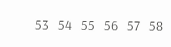53   54   55   56   57   58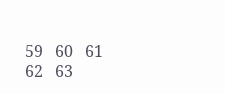59   60   61   62   63